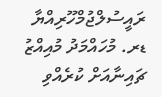ރައީސުލްޖުމްހޫރިއްޔާ ޑރ. މުހައްމަދު މުއިއްޒު ޗައިނާއަށް ކުރެއްވި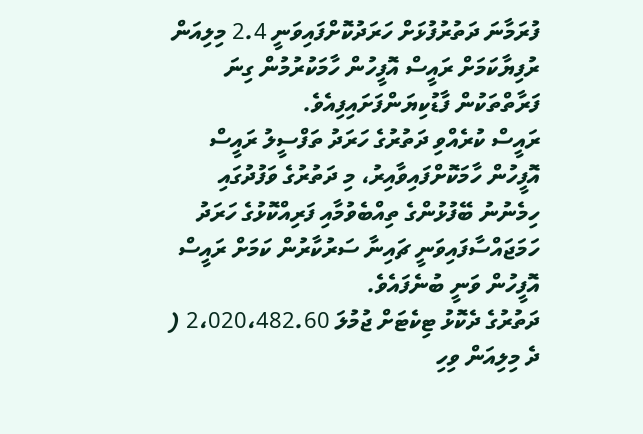ފުރަމާނަ ދަތުރުފުޅަށް ހަރަދުކޮށްފައިވަނީ 2.4 މިލިއަން ރުފިޔާކަމަށް ރައީސް އޮފީހުން ހާމަކުރުމުން ގިނަ ފަރާތްތަކުން ފާޑުކިޔަންފަށައިފިއެވެ.
ރައީސް ކުރެއްވި ދަތުރުގެ ހަރަދު ތަފްސީލު ރައީސް އޮފީހުން ހާމަކޮށްފައިވާއިރު، މި ދަތުރުގެ ވަފުދުގައި ހިމެނުނު ބޭފުޅުންގެ ތިއްބެވުމާއި ފަރިއްކޮޅުގެ ހަރަދު ހަމަޖައްސާފައިވަނީ ޗައިނާ ސަރުކާރުން ކަމަށް ރައީސް އޮފީހުން ވަނީ ބުނެފައެވެ.
ދަތުރުގެ ދެކޮޅު ޓިކެޓަށް ޖުމުލަ 2،020،482.60 ( ދެ މިލިއަން ވިހި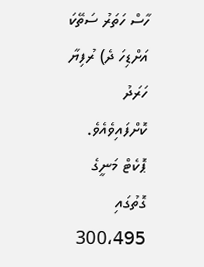ހާސް ހަތަރު ސަތޭކަ އަށްޑިހަ ދެ) ރުފިޔާ ހަރަދު ކޮށްފައިވެއެވެ. ޕޮކެޓް މަނީގެ ގޮތުގައި 300،495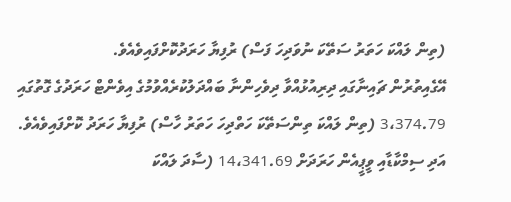(ތިން ލައްކަ ހަތަރު ސަތޭކަ ނުވަދިހަ ފަސް) ރުފިޔާ ހަރަދުކޮށްފައިވެއެވެ.
އޭގެއިތުރުން ޗައިނާގައި ދިރިއުޅުއްވާ ދިވެހިންނާ ބައްދަލުކުރެއްވުމުގެ އިވެންޓް ހަރަދުގެ ގޮތުގައި 3،374.79 (ތިން ލައްކަ ތިންސަތޭކަ ހަތްދިހަ ހަތަރު ހާސް) ރުފިޔާ ހަރަދު ކޮށްފައިވެއެވެ.
އަދި ސިމްކާޑާއި ވީޕީއެން ހަރަދަށް 14،341.69 (ސާދަ ލައްކަ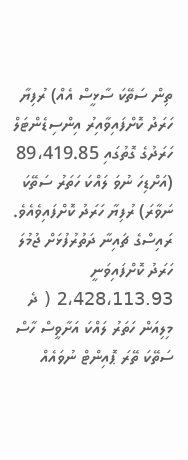ތިން ސަތޭކަ ސާޅީސް އެއް) ރުފިޔާ ހަރަދު ކޮށްފައިވާއިރު އިންސިޑެންޓަލް ހަރަދުގެ ގޮތުގައި 89،419.85 (އަށްޑިހަ ނުވަ ލައްކަ ހަތަރު ސަތޭކަ ނަވާރަ) ރުފިޔާ ހަރަދު ކޮށްފައިވެއެވެ.
ރައިސްގެ ޗައިނާ ދަތުރުފުޅަށް ޖުމުލަ ހަރަދު ކޮށްފައިވަނީ 2،428،113.93 ( ދެ މިލިއަން ހަތަރު ލައްކަ އަށާވީސް ހާސް ސަތޭކަ ތޭރަ ޕޮއިންޓް ނުވައެއް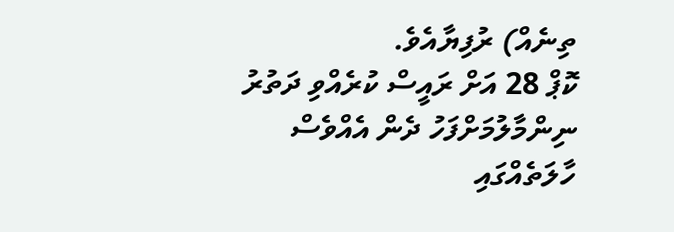ތިނެއް) ރުފިޔާއެވެ.
ކޮޕް 28 އަށް ރައީސް ކުރެއްވި ދަތުރު ނިންމާލުމަށްފަހު ދެން އެއްވެސް ހާލަތެއްގައި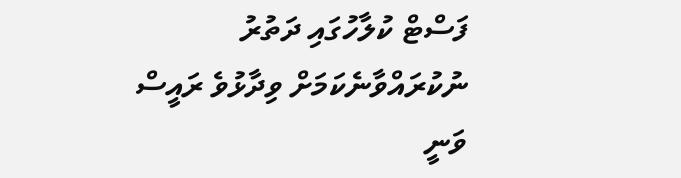ފަސްޓް ކުލާހުގައި ދަތުރު ނުކުރައްވާނެކަމަށް ވިދާޅުވެ ރައީސް ވަނީ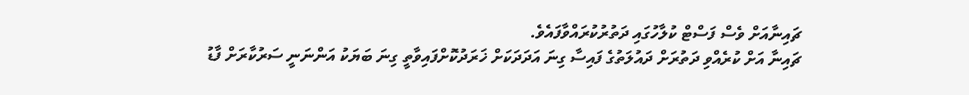ޗައިނާއަށް ވެސް ފަސްޓް ކުލާހުގައި ދަތުރުކުރައްވާފައެވެ.
ޗައިނާ އަށް ކުރެއްވި ދަތުރަށް ދައުލަތުގެ ފައިސާ ގިނަ އަދަދަކަށް ޚަރަދުކޮށްފައިވާތީ ގިނަ ބަޔަކު އަންނަނީ ސަރުކާރަށް ފާޑު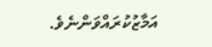އަމާޒުކުރައްވަންނެވެ.